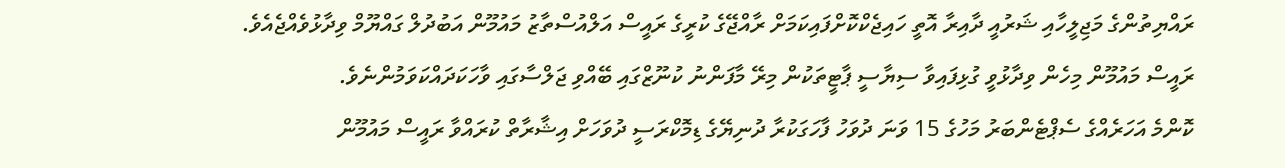ރައްޔިތުންގެ މަޖިލީހާއި ޝަރުއީ ދާއިރާ އޮތީ ހައިޖެކްކޮށްފައިކަމަށް ރާއްޖޭގެ ކުރީގެ ރައީސް އަލްއުސްތާޒު މައުމޫން އަބުދުލް ގައްޔޫމް ވިދާޅުވެއްޖެއެވެ.
ރައީސް މައުމޫން މިހެން ވިދާޅުވީ ގުޅިފައިވާ ސިޔާސީ ޕާޓީތަކުން މިރޭ މާފަންނު ކުނޫޒްގައި ބޭއްވި ޖަލްސާގައި ވާހަކަދައްކަވަމުންނެވެ.
ކޮންމެ އަހަރެއްގެ ސެޕްޓެންބަރު މަހުގެ 15 ވަނަ ދުވަހު ފާހަގަކުރާ ދުނިޔޭގެ ޑިމޮކްރަސީ ދުވަހަށް އިޝާރާތް ކުރައްވާ ރައީސް މައުމޫން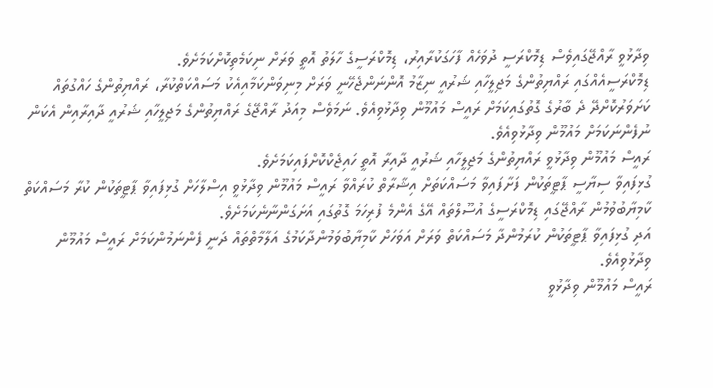ވިދާޅުވީ ރާއްޖޭގައިވެސް ޑިމޮކްރަސީ ދުވަހެއް ފާހަގަކުރާއިރު، ޑިމޮކްރަސީގެ ހާލަތު އޮތީ ވަރަށް ނިކަމެތިކޮށްކަމަށެވެ.
ޑިމޮކްރަސީއެއްގައި ރައްޔިތުންގެ މަޖިލީހާއި ޝަރުއީ ނިޒާމު އޮންނަންޖެހޭނީ ވަރަށް މިނިވަންކަމާއިއެކު މަސައްކަތްކުރާ، ރައްޔިތުންގެ ހައްގުތައް ކަށަވަރުކޮށްދޭ ދެ ބާރުގެ ގޮތުގައިކަމަށް ރައީސް މައުމޫން ވިދާޅުވިއެވެ. ނަމަވެސް މިއަދު ރާއްޖޭގެ ރައްޔިތުންގެ މަޖިލީހާއި ޝަރުއީ ދާއިރާއިން އެކަން ނުފެންނަކަމަށް މައުމޫން ވިދާޅުވިއެވެ.
ރައީސް މައުމޫން ވިދާޅުވީ ރައްޔިތުންގެ މަޖިލީހާއި ޝަރުއީ ދާއިރާ އޮތީ ހައިޖެކްކޮށްފައިކަމަށެވެ.
ގުޅިފައިވާ ސިޔާސީ ޕާޓީތަކުން ފަށާފައިވާ މަސައްކަތަށް އިޝާރާތް ކުރައްވާ ރައީސް މައުމޫން ވިދާޅުވީ އިސްލާހަށް ގުޅިފައިވާ ޕާޓީތަކުން ކުރާ މަސައްކަތް ކާމިޔާބުވުމުން ރާއްޖޭގައި ޑިމޮކްރަސީގެ އުސޫލްތައް އޭގެ އެންމެ ފުރިހަމަ ގޮތުގައި އަށަގަންނާނެކަމަށެވެ.
އަދި ގުޅިފައިވާ ޕާޓީތަކުން ކުރަމުންދާ މަސައްކަތް ވަރަށް އަވަހަށް ކާމިޔާބުވަމުންދާކަމުގެ އަލާމާތްތައް ދަނީ ފެންނަމުންކަމަށް ރައީސް މައުމޫން ވިދާޅުވިއެވެ.
ރައީސް މައުމޫން ވިދާޅުވީ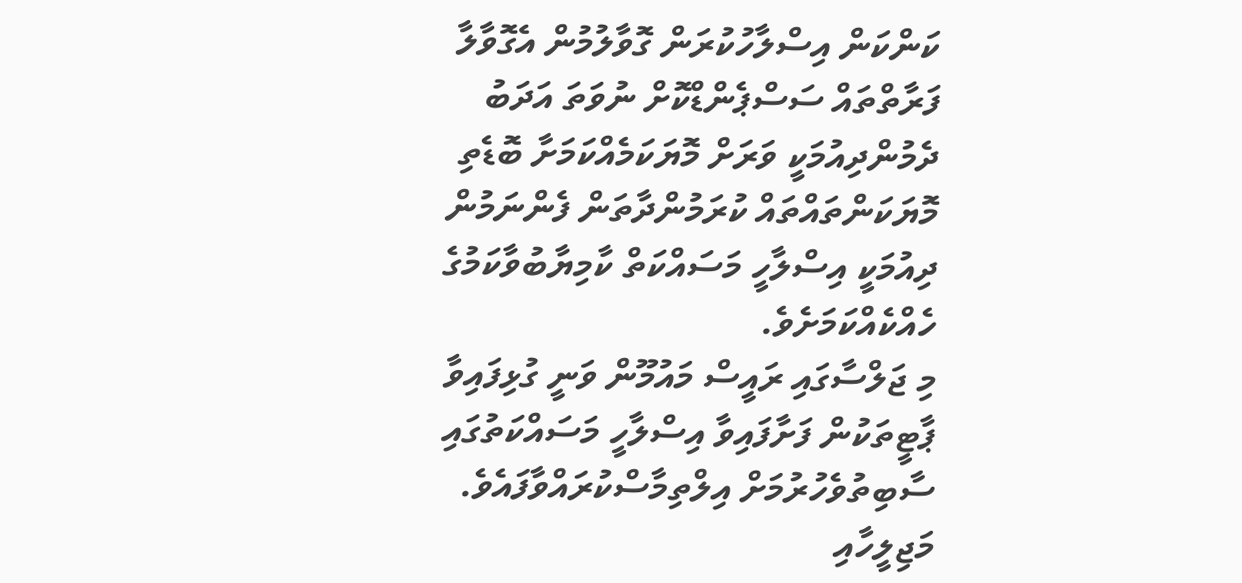ކަންކަން އިސްލާހުކުރަން ގޮވާލުމުން އެގޮވާލާ ފަރާތްތައް ސަސްޕެންޑްކޮށް ނުވަތަ އަދަބު ދެމުންދިއުމަކީ ވަރަށް މޮޔަކަމެއްކަމަށާ ބޮޑެތި މޮޔަކަންތައްތައް ކުރަމުންދާތަން ފެންނަމުން ދިއުމަކީ އިސްލާހީ މަސައްކަތް ކާމިޔާބުވާކަމުގެ ހެއްކެއްކަމަށެވެ.
މި ޖަލްސާގައި ރައީސް މައުމޫން ވަނީ ގުޅިފައިވާ ޕާޓީތަކުން ފަށާފައިވާ އިސްލާހީ މަސައްކަތުގައި ސާބިތުވެހުރުމަށް އިލްތިމާސްކުރައްވާފައެވެ.
މަޖިލީހާއި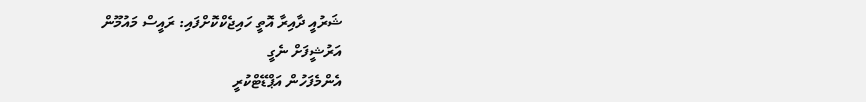ޝަރުއީ ދާއިރާ އޮތީ ހައިޖެކްކޮށްފައި: ރައީސް މައުމޫން
އަރުޝީފަށް ނެގީ
އެންމެފަހުން އަޕްޑޭޓްކުރީ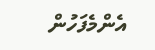އެންމެފަހުން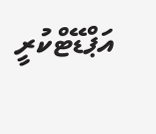އަޕްޑޭޓްކުރީ